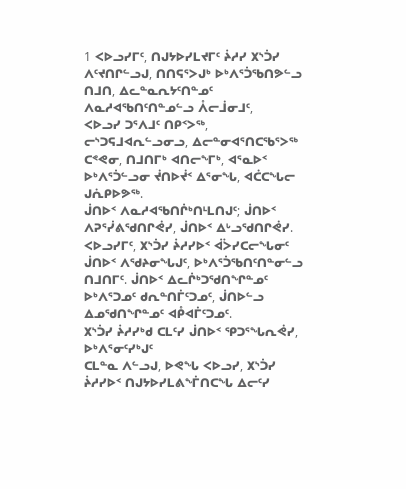1 ᐸᐅᓗᓯᒥᑦ, ᑎᒍᔭᐅᓯᒪᔪᒥᑦ ᔩᓱᓯ ᙭ᔅᑑᓯ ᐱᑦᔪᑎᒋᓪᓗᒍ, ᑎᑎᕋᕐᐳᒍᒃ ᐅᒃᐱᕐᑑᖃᑎᕗᓪᓗ ᑎᒧᑎ, ᐃᓚᓐᓇᕆᔭᑦᑎᓐᓄᑦ ᐱᓇᓱᐊᖃᑎᑦᑎᓐᓄᓪᓗ ᐰᓕᒨᓂᒧᑦ,
ᐸᐅᓗᓯ ᑐᕐᐱᒧᑦ ᑎᑭᑉᐳᖅ, ᓕᔅᑐᕋᒧᐊᕆᓪᓗᓂᓗ, ᐃᓕᓐᓂᐊᕐᑎᑕᖃᕐᐳᖅ ᑕᕝᕙᓂ, ᑎᒧᑎᒥᒃ ᐊᑎᓕᖕᒥᒃ, ᐊᕐᓇᐅᑉ ᐅᒃᐱᕐᑑᓪᓗᓂ ᔫᑎᐅᔫᑉ ᐃᕐᓂᖓ, ᐊᑖᑕᖓᓕ ᒍᕇᑭᐅᕗᖅ.
ᒎᑎᐅᑉ ᐱᓇᓱᐊᖃᑎᒌᒃᑎᒻᒪᑎᒍᑦ; ᒎᑎᐅᑉ ᐱᕈᕐᓰᕕᖁᑎᒋᕚᓯ, ᒎᑎᐅᑉ ᐃᒡᓗᖁᑎᒋᕚᓯ.
ᐸᐅᓗᓯᒥᑦ, ᙭ᔅᑑᓯ ᔩᓱᓯᐅᑉ ᐋᐴᓯᑕᓕᖓᓂᑦ ᒎᑎᐅᑉ ᐱᖁᔨᓂᖓᒍᑦ, ᐅᒃᐱᕐᑑᖃᑎᑦᑎᓐᓂᓪᓗ ᑎᒧᑎᒥᑦ. ᒎᑎᐅᑉ ᐃᓚᒌᒃᑐᖁᑎᖏᓐᓄᑦ ᐅᒃᐱᕐᑐᓄᑦ ᑯᕆᓐᑎᒦᑦᑐᓄᑦ, ᒎᑎᐅᓪᓗ ᐃᓄᖁᑎᖏᓐᓄᑦ ᐊᑬᐊᒦᑦᑐᓄᑦ.
᙭ᔅᑑᓯ ᔩᓱᓯᒃᑯ ᑕᒪᑦᓯ ᒎᑎᐅᑉ ᕿᑐᕐᖓᕆᕚᓯ, ᐅᒃᐱᕐᓂᑦᓯᒃᒍᑦ
ᑕᒪᓐᓇ ᐱᓪᓗᒍ, ᐅᕙᖓ ᐸᐅᓗᓯ, ᙭ᔅᑑᓯ ᔩᓱᓯᐅᑉ ᑎᒍᔭᐅᓯᒪᕕᖕᒦᑎᑕᖓ ᐃᓕᑦᓯ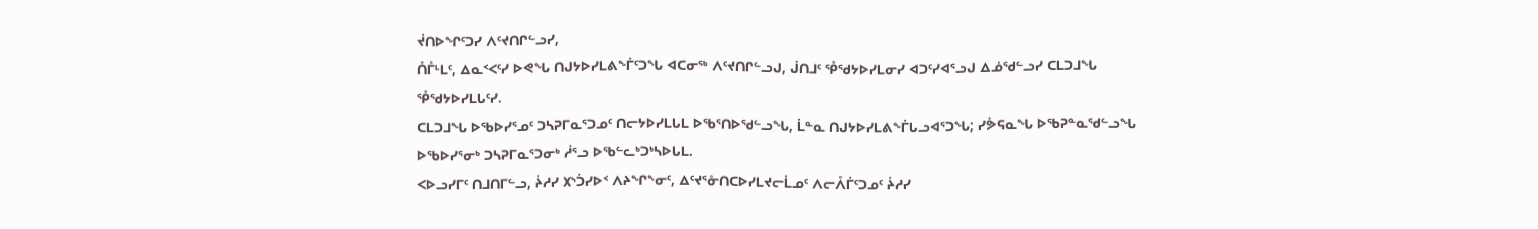ᔫᑎᐅᖏᑦᑐᓯ ᐱᑦᔪᑎᒋᓪᓗᓯ,
ᑍᒤᒻᒪᑦ, ᐃᓇᑉᐸᑦᓯ ᐅᕙᖓ ᑎᒍᔭᐅᓯᒪᕕᖕᒦᑦᑐᖓ ᐊᑕᓂᖅ ᐱᑦᔪᑎᒋᓪᓗᒍ, ᒎᑎᒧᑦ ᕾᖁᔭᐅᓯᒪᓂᓯ ᐊᑐᑦᓯᐊᕐᓗᒍ ᐃᓅᖁᓪᓗᓯ ᑕᒪᑐᒧᖓ ᕾᖁᔭᐅᓯᒪᒐᑦᓯ.
ᑕᒪᑐᒧᖓ ᐅᖃᐅᓯᕐᓄᑦ ᑐᓴᕈᒥᓇᕐᑐᓄᑦ ᑎᓕᔭᐅᓯᒪᒐᒪ ᐅᖃᕐᑎᐅᖁᓪᓗᖓ, ᒫᓐᓇ ᑎᒍᔭᐅᓯᒪᕕᖕᒦᒐᓗᐊᕐᑐᖓ; ᓯᕘᕋᓇᖓ ᐅᖃᕈᓐᓇᖁᓪᓗᖓ ᐅᖃᐅᓯᕐᓂᒃ ᑐᓴᕈᒥᓇᕐᑐᓂᒃ ᓲᕐᓗ ᐅᖃᓪᓚᒃᑐᒃᓴᐅᒐᒪ.
ᐸᐅᓗᓯᒥᑦ ᑎᒧᑎᒥᓪᓗ, ᔩᓱᓯ ᙭ᔅᑑᓯᐅᑉ ᐱᔨᖏᖕᓂᑦ, ᐃᑦᔪᕐᓁᑎᑕᐅᓯᒪᔪᓕᒫᓄᑦ ᐱᓕᐰᒦᑦᑐᓄᑦ ᔩᓱᓯ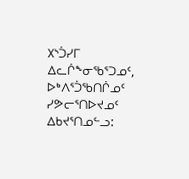᙭ᔅᑑᓯᒥ ᐃᓚᒌᖕᓂᖃᕐᑐᓄᑦ, ᐅᒃᐱᕐᑑᖃᑎᒌᓄᑦ ᓯᕗᓕᕐᑎᐅᔪᓄᑦ ᐃᑲᔪᕐᑎᓄᓪᓗ: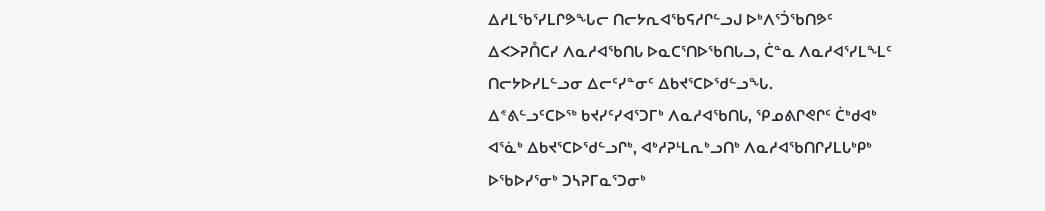ᐃᓱᒪᖃᕐᓯᒪᒋᕗᖓᓕ ᑎᓕᔭᕆᐊᖃᕋᓱᒋᓪᓗᒍ ᐅᒃᐱᕐᑑᖃᑎᕗᑦ ᐃᐸᐳᕈᑍᑕᓯ ᐱᓇᓱᐊᖃᑎᒐ ᐅᓇᑕᕐᑎᐅᖃᑎᒐᓗ, ᑖᓐᓇ ᐱᓇᓱᐊᕐᓯᒪᖕᒪᑦ ᑎᓕᔭᐅᓯᒪᓪᓗᓂ ᐃᓕᑦᓯᓐᓂᑦ ᐃᑲᔪᕐᑕᐅᖁᓪᓗᖓ.
ᐃᕝᕕᓪᓗᑦᑕᐅᖅ ᑲᔪᓯᑦᓯᐊᕐᑐᒥᒃ ᐱᓇᓱᐊᖃᑎᒐ, ᕿᓄᕕᒋᕙᒋᑦ ᑖᒃᑯᐊᒃ ᐊᕐᓈᒃ ᐃᑲᔪᕐᑕᐅᖁᓪᓗᒋᒃ, ᐊᒃᓱᕈᒻᒪᕆᒃᓗᑎᒃ ᐱᓇᓱᐊᖃᑎᒋᓯᒪᒐᒃᑭᒃ ᐅᖃᐅᓯᕐᓂᒃ ᑐᓴᕈᒥᓇᕐᑐᓂᒃ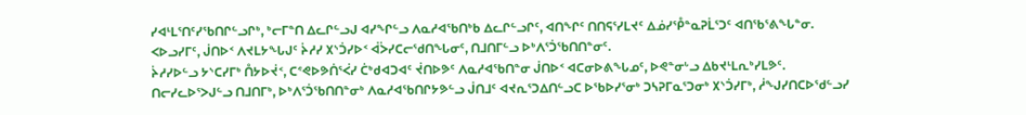ᓯᐊᒻᒪᕐᑎᑦᓯᖃᑎᒋᓪᓗᒋᒃ, ᒃᓕᒥᓐᑎ ᐃᓚᒋᓪᓗᒍ ᐊᓯᖏᓪᓗ ᐱᓇᓱᐊᖃᑎᒃᑲ ᐃᓚᒋᓪᓗᒋᑦ, ᐊᑎᖏᑦ ᑎᑎᕋᕐᓯᒪᔪᑦ ᐃᓅᓯᕾᓐᓇᕈᒫᕐᑐᑦ ᐊᑎᖃᕐᕕᖓᓐᓂ.
ᐸᐅᓗᓯᒥᑦ, ᒎᑎᐅᑉ ᐱᔪᒪᔭᖓᒍᑦ ᔩᓱᓯ ᙭ᔅᑑᓯᐅᑉ ᐋᐴᓯᑕᓕᖁᑎᖓᓂᑦ, ᑎᒧᑎᒥᓪᓗ ᐅᒃᐱᕐᑑᖃᑎᑎᓐᓂᑦ.
ᔩᓱᓯᐅᓪᓗ ᔭᔅᑕᓯᒥᒃ ᑍᔭᐅᔫᑉ, ᑕᕝᕙᐅᕗᑏᕐᐹᓯ ᑖᒃᑯᐊᑐᐊᑦ ᔫᑎᐅᕗᑦ ᐱᓇᓱᐊᖃᑎᓐᓂ ᒎᑎᐅᑉ ᐊᑕᓂᐅᕕᖓᓄᑦ, ᐅᕙᓐᓂᒡᓗ ᐃᑲᔪᒻᒪᕆᒃᓯᒪᕗᑦ.
ᑎᓕᓯᓚᐅᕐᐳᒍᓪᓗ ᑎᒧᑎᒥᒃ, ᐅᒃᐱᕐᑑᖃᑎᑎᓐᓂᒃ ᐱᓇᓱᐊᖃᑎᒋᔭᕗᓪᓗ ᒎᑎᒧᑦ ᐊᔪᕆᕐᑐᐃᑎᓪᓗᑕ ᐅᖃᐅᓯᕐᓂᒃ ᑐᓴᕈᒥᓇᕐᑐᓂᒃ ᙭ᔅᑑᓯᒥᒃ, ᓲᖑᓯᑎᑕᐅᖁᓪᓗᓯ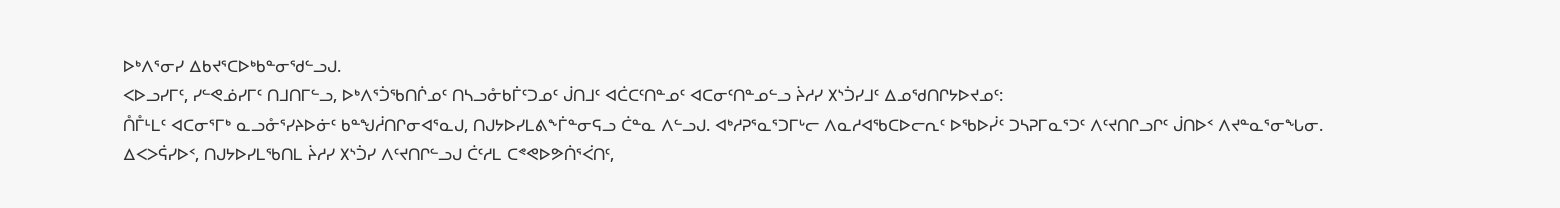ᐅᒃᐱᕐᓂᓯ ᐃᑲᔪᕐᑕᐅᒃᑲᓐᓂᖁᓪᓗᒍ.
ᐸᐅᓗᓯᒥᑦ, ᓯᓪᕙᓅᓯᒥᑦ ᑎᒧᑎᒥᓪᓗ, ᐅᒃᐱᕐᑑᖃᑎᒌᓄᑦ ᑎᓴᓗᓁᑲᒦᑦᑐᓄᑦ ᒎᑎᒧᑦ ᐊᑖᑕᑦᑎᓐᓄᑦ ᐊᑕᓂᑦᑎᓐᓄᓪᓗ ᔩᓱᓯ ᙭ᔅᑑᓯᒧᑦ ᐃᓄᖁᑎᒋᔭᐅᔪᓄᑦ:
ᑍᒤᒻᒪᑦ ᐊᑕᓂᕐᒥᒃ ᓇᓗᓁᕐᓯᔨᐅᓃᑦ ᑲᓐᖑᓲᑎᒋᓂᐊᕐᓇᒍ, ᑎᒍᔭᐅᓯᒪᕕᖕᒦᓐᓂᕋᓗ ᑖᓐᓇ ᐱᓪᓗᒍ. ᐊᒃᓱᕈᕐᓇᕐᑐᒥᒡᓕ ᐱᓇᓱᐊᖃᑕᐅᓕᕆᑦ ᐅᖃᐅᓰᑦ ᑐᓴᕈᒥᓇᕐᑐᑦ ᐱᑦᔪᑎᒋᓗᒋᑦ ᒎᑎᐅᑉ ᐱᔪᓐᓇᕐᓂᖓᓂ.
ᐃᐸᐳᕌᓯᐅᑉ, ᑎᒍᔭᐅᓯᒪᖃᑎᒪ ᔩᓱᓯ ᙭ᔅᑑᓯ ᐱᑦᔪᑎᒋᓪᓗᒍ ᑖᑦᓱᒪ ᑕᕝᕙᐅᕗᑏᕐᐹᑎᑦ,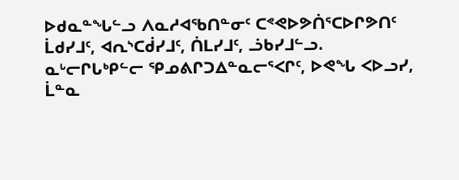ᐅᑯᓇᓐᖓᓪᓗ ᐱᓇᓱᐊᖃᑎᓐᓂᑦ ᑕᕝᕙᐅᕗᑏᕐᑕᐅᒋᕗᑎᑦ ᒫᑯᓯᒧᑦ, ᐊᕆᔅᑕᑰᓯᒧᑦ, ᑏᒪᓯᒧᑦ, ᓘᑲᓯᒧᓪᓗ.
ᓇᒡᓕᒋᒐᒃᑭᓪᓕ ᕿᓄᕕᒋᑐᐃᓐᓇᓕᕐᐸᒋᑦ, ᐅᕙᖓ ᐸᐅᓗᓯ, ᒫᓐᓇ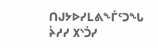ᑎᒍᔭᐅᓯᒪᕕᖕᒦᑦᑐᖓ ᔩᓱᓯ ᙭ᔅᑑᓯ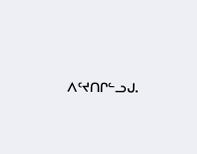ᐱᑦᔪᑎᒋᓪᓗᒍ.